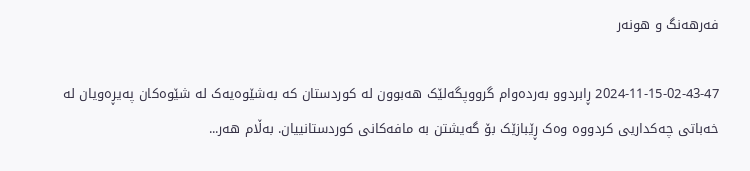فه‌رهه‌نگ‌ و هونه‌ر

2024-11-15-02-43-47 ڕابردوو بەردەوام گرووپگەلێک هەبوون لە کوردستان کە بەشێوەیەک لە شێوەکان پەیڕەویان لە خەباتی چەکداریی کردووە وەک ڕێبازێک بۆ گەیشتن بە مافەکانی کوردستانییان. بەڵام هەر...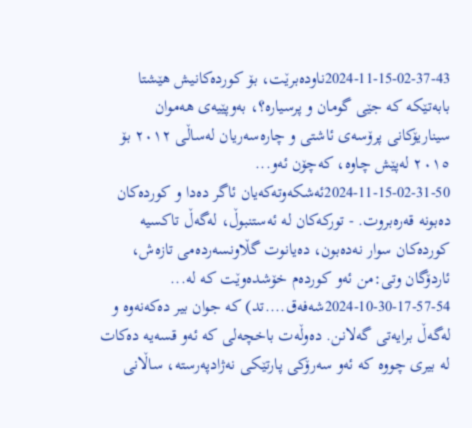2024-11-15-02-37-43ناودەبرێت، بۆ کوردەکانیش هێشتا بابەتێکە کە جێی گومان و پرسیارە؟، بەوپێیەی هەموان سیناریۆکانی پرۆسەی ئاشتی و چارەسەریان لەساڵی ٢٠١٢ بۆ ٢٠١٥ لەپێش چاوە، کەچۆن ئەو...
2024-11-15-02-31-50ئەشكەوتەكەیان ئاگر دەدا و كوردەكان دەبونە قەرەبروت. - توركەكان لە ئەستنبوڵ، لەگەڵ تاكسیە كوردەكان سوار نەدەبون، دەیانوت گڵاونسەردەمی تازەش، ئاردۆگان وتی:من ئەو كوردەم خۆشدەوێت كە لە...
2024-10-30-17-57-54شەفەق....تد) کە جوان بیر دەکەنەوە و لەگەڵ برایەتی گەلانن. دەوڵەت باخچەلی کە ئەو قسەیە دەکات لە بیری چووە کە ئەو سەرۆکی پارتێکی نەژادپەرستە، ساڵانی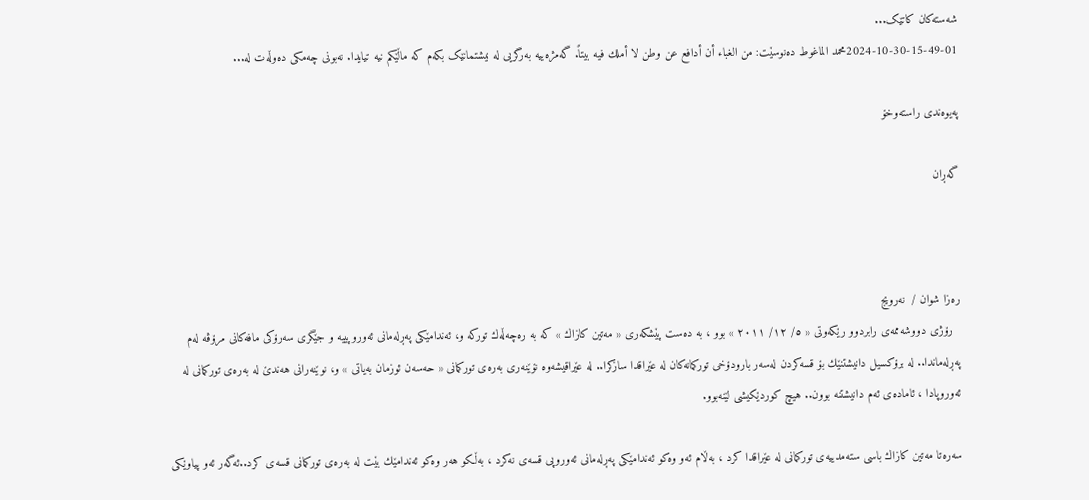شەستەکان کاتێک...
2024-10-30-15-49-01محمد الماغوط دەنوسێت: من الغباء أن أدافع عن وطن لا أملك فيه بيتاً. گەمژەییە بەرگریی لە نیشتمانێک بکەم کە ماڵێکم نیە تیایدا. نەبونی چەمکی دەوڵەت لە...

په‌یوه‌ندی راسته‌وخۆ

گه‌ڕان



ره‌زا شوان /  نه‌رویج
  رۆژی دووشه‌ممه‌ی رابردوو رێكه‌وتی « ٥/ ١٢/ ٢٠١١ » بوو ، به‌ ده‌ست‌ پێشكه‌ری « مه‌تین كازاك » كه‌ به‌ ره‌چه‌ڵه‌ك توركه‌ و، ئه‌ندامێكی په‌ڕله‌مانی ئه‌وروپییه‌ و جێگری سه‌رۆكی مافه‌كانی مرۆڤه‌ له‌م په‌ڕله‌ماندا.. له‌ برۆكسیل دانیشتنێك بۆ قسه‌كردن له‌سه‌ر بارودۆخی توركمانه‌كان له‌ عێراقدا سازكرا.. له‌ عێراقیشه‌وه‌ نۆێنه‌ری به‌ره‌ی توركمانی « حه‌سه‌ن ئوزمان به‌یاتی » و، نوێنه‌رانی هه‌ندێ له‌ به‌ره‌ی توركمانی له‌ ئه‌وروپادا ، ئاماده‌ی ئه‌م دانیشتنه‌ بوون.. هیچ كوردێكیشی لێنه‌بوو.

سه‌ره‌تا مه‌تین كازاك باسی سته‌مدییه‌ی توركمانی له‌ عێراقدا كرد ، به‌ڵام ئه‌و وه‌كو ئه‌ندامێكی په‌ڕله‌مانی ئه‌وروپی قسه‌ی نه‌كرد ، به‌ڵكو هه‌ر وه‌كو ئه‌ندامێك بێت له‌ به‌ره‌ی توركمانی قسه‌ی كرد..ئه‌گه‌ر ئه‌و پیاوێكی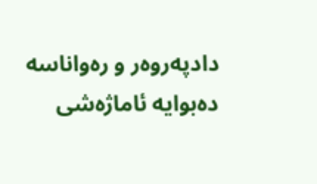دادپه‌روه‌ر و ره‌واناسه‌ ده‌بوایه‌ ئاماژه‌شی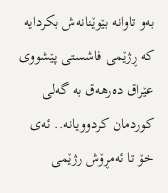به‌و تاوانه‌ بێوێنانه‌ش بكردایه‌ كه‌ ڕژێمی فاشستی پێشووی عێراق ده‌رهه‌ق به‌ گه‌لی كوردمان كردوویانه‌.. ئه‌ی خۆ تا ئه‌مڕۆش رژێمی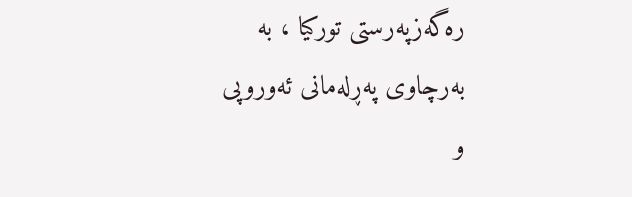ره‌گه‌زپه‌رستی توركیا ، به‌ به‌رچاوی په‌ڕله‌مانی ئه‌وروپی و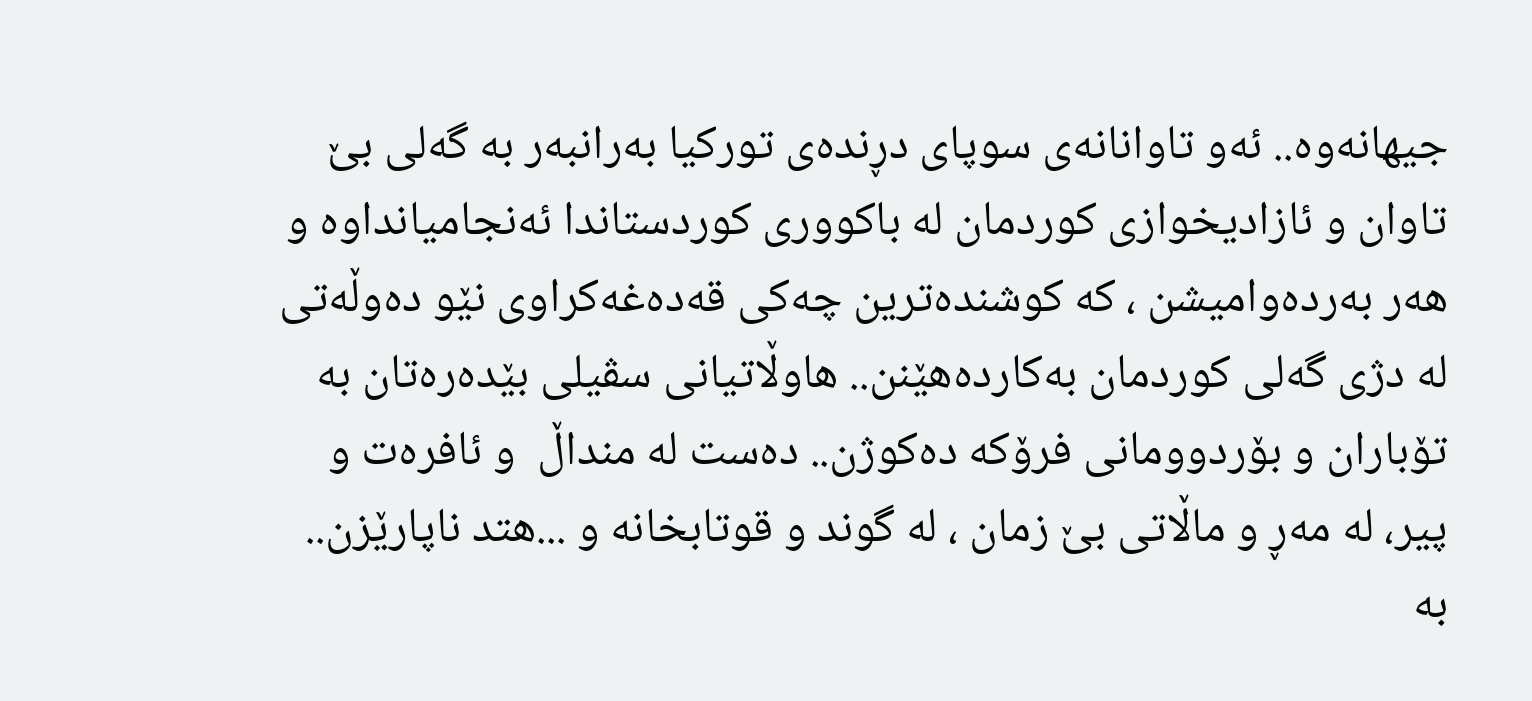جیهانه‌وه‌.. ئه‌و تاوانانه‌ی سوپای دڕنده‌ی توركیا به‌رانبه‌ر به‌ گه‌لی بێ تاوان و ئازادیخوازی كوردمان له‌ باكووری كوردستاندا ئه‌نجامیانداوه و هه‌ر‌ به‌رده‌وامیشن ، كه‌ كوشنده‌ترین چه‌كی قه‌ده‌غه‌كراوی نێو ده‌وڵه‌تی له‌ دژی گه‌لی كوردمان به‌كارده‌هێنن.. هاوڵاتیانی سڤیلی بێده‌ره‌تان به‌ تۆباران و بۆردوومانی فرۆكه‌ ده‌كوژن.. ده‌ست له‌ منداڵ  و ئافره‌ت و پیر، له‌ مه‌ڕ و ماڵاتی بێ زمان ، له‌ گوند و قوتابخانه‌ و ...هتد ناپارێزن.. به‌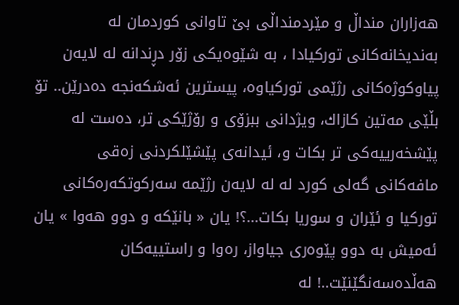هه‌زاران منداڵ و مێردمنداڵی بێ تاوانی كوردمان له‌ به‌ندیخانه‌كانی توركیادا ، به‌ شێوه‌یكی زۆر دڕندانه‌ له‌ لایه‌ن پیاوكوژه‌كانی رژێمی توركیاوه‌، پیسترین ئه‌شكه‌نجه‌ ده‌درێن.. تۆ بڵێی مه‌تین كازاك، ویژدانی ببزۆی و رۆژێكی تر، ده‌ست له‌ پێشخه‌رییه‌كی تر بكات و، ئیدانه‌ی پێشێلكردنی زه‌قی مافه‌كانی گه‌لی كورد له‌ له‌ لایه‌ن رژێمه‌ سه‌ركوتكه‌ره‌كانی توركیا و ئێران و سوریا بكات...؟! یان « بانێكه‌ و دوو هه‌وا » یان ئه‌میش به‌ دوو پێوه‌ری جیاواز، ره‌وا و راستییه‌كان هه‌ڵده‌سه‌نگێنێت..! له‌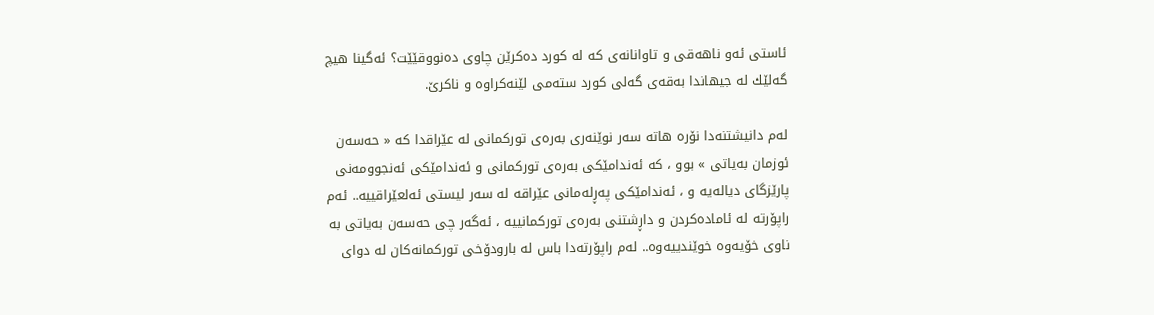ئاستی ئه‌و ناهه‌قی و تاوانانه‌ی كه‌ له‌ كورد ده‌كرێن چاوی ده‌نووقێێت؟ ئه‌گینا هیچ گه‌لێك له‌ جیهاندا به‌قه‌ی گه‌لی كورد سته‌می لێنه‌كراوه‌ و ناكرێ.

له‌م دانیشتنه‌دا نۆره‌ هاته‌ سه‌ر نوێنه‌ری به‌ره‌ی توركمانی له‌ عێراقدا كه‌ « حه‌سه‌ن ئوزمان به‌یاتی » بوو ، كه‌ ئه‌ندامێكی به‌ره‌ی توركمانی و ئه‌ندامێكی ئه‌نجوومه‌نی پارێزگای دیاله‌یه‌ و ، ئه‌ندامێكی په‌ڕله‌مانی عێراقه‌ له‌ سه‌ر لیستی ئه‌لعێراقییه‌.. ئه‌م راپۆرته‌ له‌ ئاماده‌كردن و داڕشتنی به‌ره‌ی توركمانییه‌ ، ئه‌گه‌ر چی حه‌سه‌ن به‌یاتی به‌ ناوی خۆیه‌وه‌ خوێندییه‌وه‌.. له‌م راپۆرته‌دا باس له‌ بارودۆخی توركمانه‌كان له‌ دوای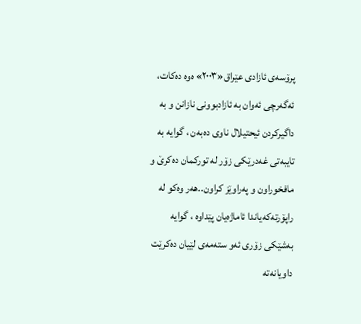پرۆسه‌ی ئازادی عێراق«٢٠٠٣» ه‌وه‌ ده‌كات، ئه‌گه‌رچی ئه‌وان به‌ ئازادبوونی نازانن و به‌ داگیركردن ئیحتیلال ناوی ده‌به‌ن ، گوایه‌ به‌ تایبه‌تی غه‌درێكی زۆر له‌ توركمان ده‌كرێ و مافخوراون و په‌راوێز كراون..هه‌ر وه‌كو له‌ راپۆرته‌كه‌یاندا ئاماژه‌یان پێداوه‌ ، گوایه‌ به‌شێكی زۆری ئه‌و سته‌مه‌ی لێیان ده‌كرێت داویانه‌ته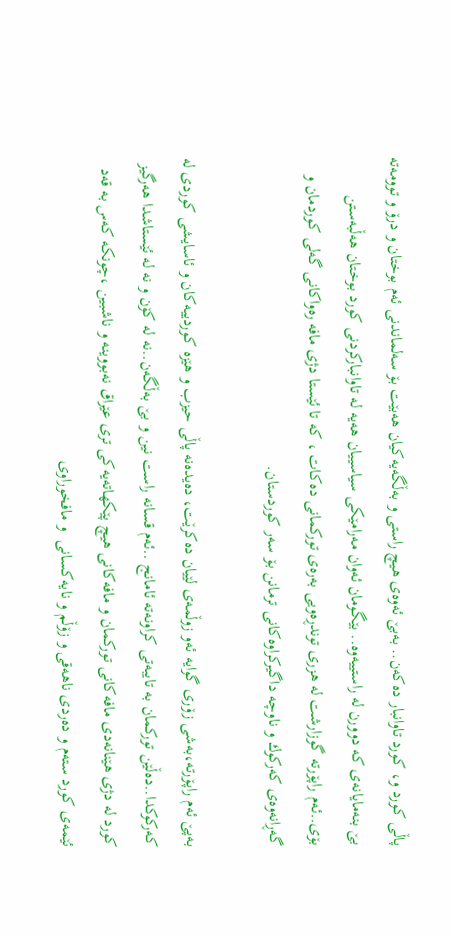پاڵی كورد و، كورد تاوانبار ده‌كه‌ن.. به‌بێ ئه‌وه‌ی هیچ راستی و به‌ڵگه‌یه‌كیان هه‌بێت بۆ سه‌لماندنی ئه‌م بوختان و درۆ و توومه‌ته‌ بێ بنه‌مایانه‌ی كه‌ دوورن له‌ راستییه‌وه‌‌.. بێگومان ئه‌وان مه‌رامێكی سیاسییان هه‌یه‌ له‌ تاوانباركردنی كورد بوختان هه‌ڵبه‌ستن بۆی..ئه‌م راپۆرته‌ گوزارشت له‌ هزری توندڕه‌ویی به‌ره‌ی توركمانی ده‌كات ، كه‌ تا ئێستا دژی مافه‌ ره‌واكانی گه‌لی كوردمان و گه‌ڕانه‌وه‌ی كه‌ركوك و ناوچه‌ داگیركراوه‌كانی ترمانن بۆ سه‌ر كوردستان.

به‌پێ ئه‌م راپۆرته‌،به‌شی زۆری گوایه‌ ئه‌و زوڵمه‌ی لێیان ده‌كرێت، ده‌یده‌نه‌ پاڵی حیزب و هێزه‌ كوردییه‌كان و ئاسایشی كوردی له‌ كه‌ركوكدا..ده‌ڵێن توركمان به‌ تایبه‌تی كراونه‌ته‌ ئامانج ..ئه‌م قسانه‌ راست نین و بێ به‌ڵگه‌ن..نه‌ له‌ كۆن و نه‌ له‌ ئێستاشدا هه‌رگیز كورد له‌ دژی هێنانه‌دی مافه‌كانی توركمان و مافه‌كانی هیچ پێكهاته‌یه‌كی تری عێراق نه‌بووینه‌ و ناشبین ،چونكه‌ كه‌س به‌ قه‌د ئێمه‌ی كورد‌ سته‌م و ده‌ردی ناهه‌قی و زۆڵم و نایه‌كسانی  و مافخوراوی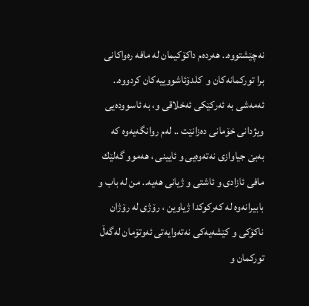نه‌چێشتووه‌.. هه‌رده‌م داكۆكیمان له‌ مافه‌ ره‌واكانی برا توركمانه‌كان و  كلدۆئاشووییه‌كان كردووه‌.. ئه‌مه‌شی به‌ ئه‌ركێكی ئه‌خلاقی و، به‌ ئاسووده‌یی ویژدانی خۆمانی ده‌زانێت .. له‌م روانگه‌یه‌وه‌ كه‌ به‌بێ جیاوازی نه‌ته‌وه‌یی و ئایینی ، هه‌موو گه‌لێك مافی ئازادی و ئاشتی و ژیانی هه‌یه‌.. من له‌ باب و بابیرانه‌وه‌ له‌ كه‌ركوكدا ژیاوین ، رۆژی له‌ رۆژان ناكۆكی و كێشه‌یه‌كی نه‌ته‌وایه‌تی ئه‌وتۆمان له‌گه‌ڵ توركمان و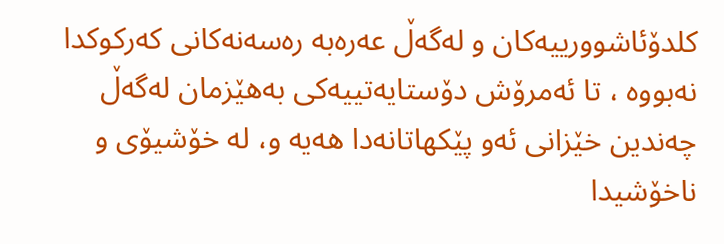كلدۆئاشوورییه‌كان و له‌گه‌ڵ عه‌ره‌به‌ ره‌سه‌نه‌كانی كه‌ركوكدا نه‌بووه‌ ، تا ئه‌مرۆش دۆستایه‌تییه‌كی به‌هێزمان له‌گه‌ڵ چه‌ندین خێزانی ئه‌و پێكهاتانه‌دا هه‌یه‌ و، له‌ خۆشیۆی و ناخۆشیدا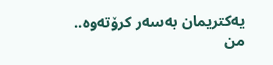یه‌كتریمان به‌سه‌ر كرۆته‌وه‌.. من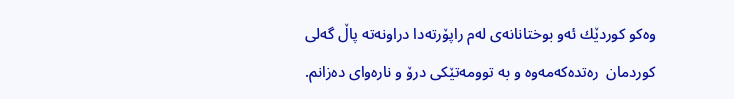وه‌كو كوردێك ئه‌و بوختانانه‌ی له‌م راپۆرته‌دا دراونه‌ته‌ پاڵ گه‌لی كوردمان  ره‌تده‌كه‌مه‌وه‌ و به‌ توومه‌تێكی درۆ و ناره‌وای ده‌زانم.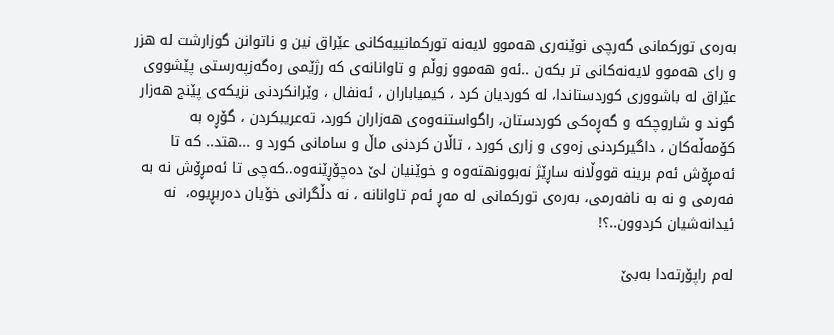به‌ره‌ی توركمانی گه‌رچی نوێنه‌ری هه‌موو لایه‌نه‌ توركمانییه‌كانی عێراق نین و ناتوانن گوزارشت له‌ هزر و رای هه‌موو لایه‌نه‌كانی تر بكه‌ن ..ئه‌و هه‌موو زوڵم و تاوانانه‌ی كه‌ رژێمی ره‌گه‌زپه‌رستی پێشووی عێراق له‌ باشووری كوردستاندا، له‌ كوردیان كرد ، كیمیاباران ، ئه‌نفال ، وێرانكردنی نزیكه‌ی پێنج هه‌زار گوند و شاروچكه‌ و گه‌ڕه‌كی كوردستان، راگواستنه‌وه‌ی هه‌زاران كورد، ته‌عریبكردن ، گۆڕه‌ به‌ كۆمه‌ڵه‌كان ، داگیركردنی زه‌وی و زاری كورد ، تاڵان كردنی ماڵ و سامانی كورد و ...هتد.. كه‌ تا ئه‌مڕۆش ئه‌م برینه‌ قووڵانه‌ ساڕێژ نه‌بوونهته‌وه‌ ‌و خوێنیان لێ ده‌چۆڕێنه‌وه‌..كه‌چی تا ئه‌مڕۆش نه‌ به‌ فه‌رمی و نه‌ به‌ نافه‌رمی، به‌ره‌ی توركمانی له‌ مه‌ڕ ئه‌م تاوانانه‌ ، نه‌ دڵگرانی خۆیان ده‌ربڕیوه‌،  نه‌ ئیدانه‌شیان كردوون..؟!

له‌م راپۆرته‌دا به‌بێ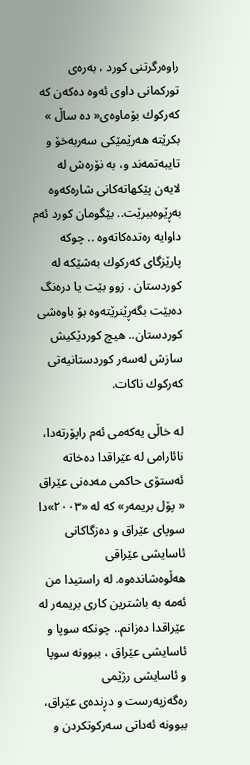راوه‌رگرتنی كورد ، به‌ره‌ی توركمانی داوی ئه‌وه‌ ده‌كه‌ن كه‌ كه‌ركوك بۆماوه‌ی« ده‌ ساڵ » بكرێته‌ هه‌رێمێكی سه‌ربه‌خۆ و تایبه‌تمه‌ند و، به‌ نۆره‌ش له‌ لایه‌ن پێكهاته‌كانی شاره‌كه‌وه‌‌ به‌ڕێوه‌ببرێت.. بێگومان كورد ئه‌م داوایه‌ ره‌تده‌كاته‌وه‌ .. چوكه‌ پارێزگای كه‌ركوك به‌شێكه‌ له‌ كوردستان . زوو بێت یا دره‌نگ ده‌بێت بگه‌ڕێنرێته‌وه‌ بۆ باوه‌شی كوردستان.. هیچ كوردێكیش سازش له‌سه‌ر كوردستانیه‌تی كه‌ركوك ناكات.

له‌ خاڵی یه‌كه‌می ئه‌م راپۆرته‌دا، نائارامی له‌ عێراقدا ده‌خاته‌ ئه‌ستۆی حاكمی مه‌ده‌نی عێراق « پۆل بریمه‌ر» كه‌ له‌ «٢٠٠٣»دا سوپای عێراق و ده‌زگاكانی ئاسایشی عێراقی هه‌ڵوه‌شانده‌وه‌. له‌ راستیدا من ئه‌مه‌ به‌ باشترین كاری بریمه‌ر له‌ عێراقدا ده‌زانم.. چونكه سوپا و ئاسایشی عێراق ، ببوونه‌ سوپا‌‌ و ئاسایشی رژێمی ره‌گه‌زپه‌رست و دڕنده‌ی عێراق، ببوونه‌ ئه‌داتی سه‌ركوتكردن و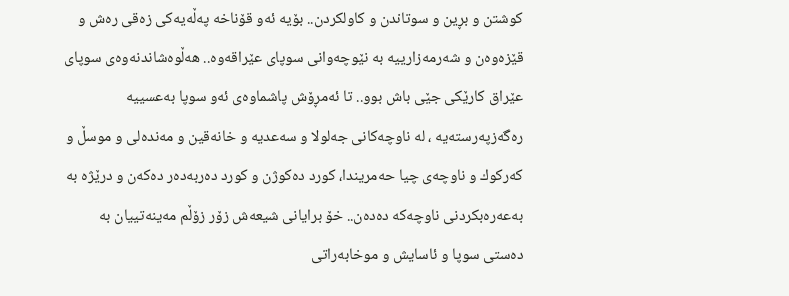كوشتن و بڕین و سوتاندن و كاولكردن.. بۆیه‌ ئه‌و قۆناخه‌ په‌ڵه‌یه‌كی زه‌قی ره‌ش و قێزه‌وه‌ن و شه‌رمه‌زارییه‌ به‌ نێوچه‌وانی سوپای عێراقه‌وه‌.. هه‌ڵوه‌شاندنه‌وه‌ی سوپای عێراق كارێكی جێی باش بوو.. تا ئه‌مڕۆش پاشماوه‌ی ئه‌و سوپا به‌عسییه‌ ره‌گه‌زپه‌رسته‌یه‌ ، له‌ ناوچه‌كانی جه‌لولا و سه‌عدیه‌ و خانه‌قین‌ و مه‌نده‌لی و موسڵ و كه‌ركوك و ناوچه‌ی چیا حه‌مریندا، كورد ده‌كوژن و كورد ده‌ربه‌ده‌ر ده‌كه‌ن و درێژه‌ به‌ به‌عه‌ره‌بكردنی ناوچه‌كه‌ ده‌ده‌ن.. خۆ برایانی شیعه‌ش زۆر زۆڵم مه‌ینه‌تییان به‌ ده‌ستی سوپا و ئاسایش و موخابه‌راتی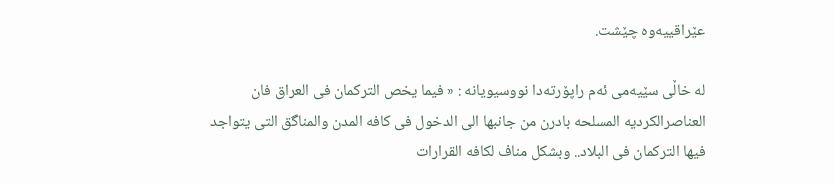عێراقییه‌وه‌ چێشت.

له‌ خاڵی سێیه‌می ئه‌م راپۆرته‌دا نووسیویانه‌ : « فیما یخص التركمان فی العراق فان العناصرالكردیه‌ المسلحه‌ بادرن من جانبها الی الدخول فی كافه‌ المدن والمناگق التی یتواجد فیها التركمان فی البلاد.. وبشكل مناف لكافه‌ القرارات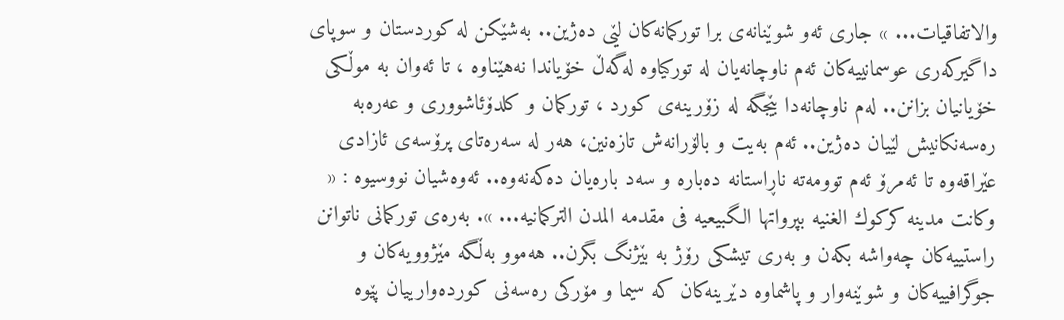والاتفاقیات... » جاری ئه‌و شوێنانه‌ی برا توركمانه‌كان لێی ده‌ژین.. به‌شێكن له‌ كوردستان و سوپای داگیركه‌ری عوسمانییه‌كان ئه‌م ناوچانه‌یان له‌ توركیاوه‌ له‌گه‌ڵ خۆیاندا نه‌هێناوه‌ ، تا ئه‌وان به‌ موڵكی خۆیانیان بزانن.. له‌م ناوچانه‌دا بێجگه‌ له‌ زۆرینه‌ی كورد ، توركمان و كلدۆئاشووری و عه‌ره‌به‌ ره‌سه‌نكانیش لێیان ده‌ژین.. ئه‌م به‌یت و بالۆرانه‌ش تازه‌نین، هه‌ر له‌ سه‌ره‌تای پرۆسه‌ی ئازادی عێراقه‌وه‌ تا ئه‌مرۆ ئه‌م توومه‌ته‌ ناڕاستانه‌ ده‌باره‌ و سه‌د باره‌یان‌ ده‌كه‌نه‌وه‌.. ئه‌وه‌شیان نووسیوه‌ : « وكانت مدینه‌ كركوك الغنیه‌ بپرواتها الگبیعیه‌ فی مقدمه‌ المدن التركمانیه‌... ». به‌ره‌ی توركمانی ناتوانن راستییه‌كان چه‌واشه‌ بكه‌ن و به‌ری تیشكی رۆژ به‌ بێژنگ بگرن.. هه‌موو به‌ڵگه‌ مێژوویه‌كان و جوگرافییه‌كان و شوێنه‌وار و‌ پاشماوه‌ دێرینه‌كان كه‌ سیما و مۆركی ره‌سه‌نی كورده‌وارییان پێوه‌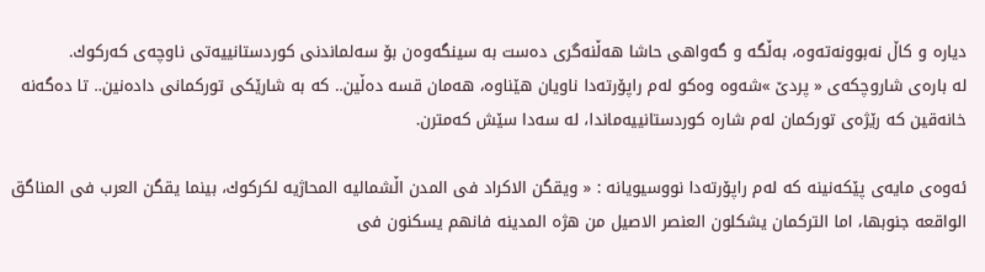دیاره‌ و كاڵ نه‌بوونه‌ته‌وه‌، به‌ڵگه‌ و گه‌واهی حاشا هه‌ڵنه‌گری ده‌ست به‌ سینگه‌وه‌ن بۆ سه‌‌لماندنی كوردستانییه‌تی ناوچه‌ی كه‌ركوك.
له‌ باره‌ی شاروچكه‌ی « پردێ »شه‌وه‌ وه‌كو له‌م راپۆرته‌دا ناویان هێناوه‌، هه‌مان قسه‌ ده‌ڵین.. كه‌ به‌ شارێكی توركمانی داده‌نین.. تا ده‌گه‌نه‌ خانه‌قین كه‌ رێژه‌ی توركمان له‌م شاره‌ كوردستانییه‌ماندا، له‌ سه‌دا سێش كه‌مترن.

ئه‌وه‌ی مایه‌ی پێكه‌نینه‌ كه‌ له‌م راپۆرته‌دا نووسیویانه‌ : « ویقگن الاكراد فی المدن اڵشمالیه‌ المحاژیه‌ لكركوك، بینما یقگن العرب فی المناگق الواقعه‌ جنوبها، اما التركمان یشكلون العنصر الاصیل من هژه‌ المدینه‌ فانهم یسكنون فی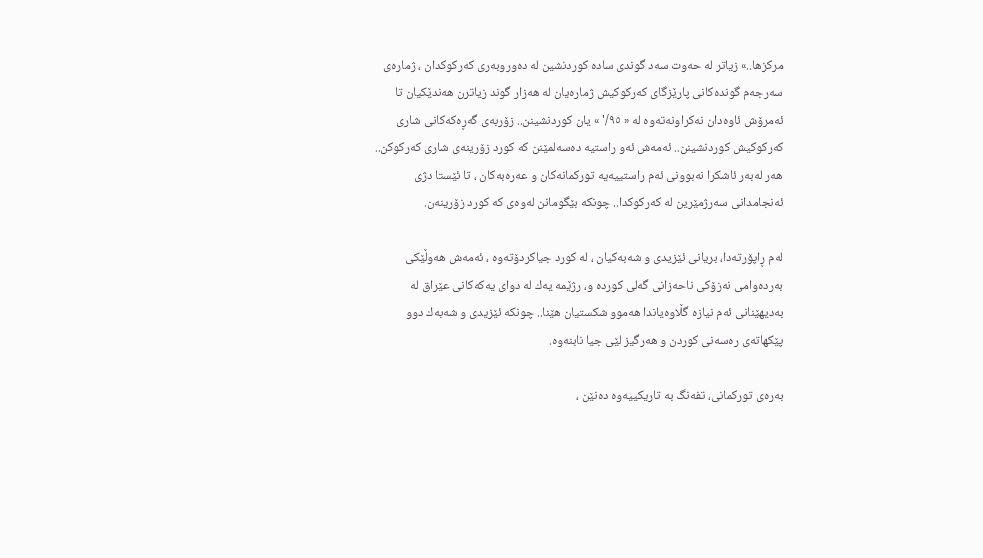مركزها..» زیاتر له‌ حه‌وت سه‌د گوندی ساده‌ كوردنشین له‌ ده‌وروبه‌ری كه‌ركوكدان ، ژماره‌ی سه‌رجه‌م گونده‌كانی پارێزگای كه‌ركوكیش ژماره‌یان له‌ هه‌زار گوند زیاترن هه‌ندێكیان تا ئه‌مرۆش ئاوه‌دان نه‌كراونه‌ته‌وه‌ له‌ « ٩٥/' » یان كوردنشینن.. زۆربه‌ی گه‌ڕه‌كه‌كانی شاری كه‌ركوكیش كوردنشینن.. ئه‌مه‌ش ئه‌و راستیه‌ ده‌سه‌لمێنن كه‌ كورد زۆرینه‌ی شاری كه‌ركوكن.. هه‌ر له‌به‌ر ئاشكرا نه‌بوونی ئه‌م راستییه‌یه‌ توركمانه‌كان و عه‌ره‌به‌كان ، تا ئێستا دژی ئه‌نجامدانی سه‌رژمێرین له‌ كه‌ركوكدا.. چونكه‌ بێگومانن له‌وه‌ی كه‌ كورد زۆرینه‌ن.

له‌م ڕاپۆرته‌دا، بریانی ئێزیدی و شه‌به‌كیان ، له‌ كورد جیاكردۆته‌وه‌ ، ئه‌مه‌ش هه‌وڵێكی به‌رده‌وامی نه‌زۆكی ناحه‌زانی گه‌لی كورده‌ و، رژێمه‌ یه‌ك له‌ دوای یه‌كه‌كانی عێراق له‌ به‌دیهێنانی ئه‌م نیازه‌ گڵاوه‌یاندا هه‌موو شكستیان هێنا.. چونكه ئێزیدی و شه‌به‌ك دوو پێكهاته‌ی ره‌سه‌نی كوردن و هه‌رگیز لێی جیا نابنه‌وه‌.

به‌ره‌ی توركمانی، تفه‌نگ به‌ تاریكییه‌وه‌ ده‌نێن ،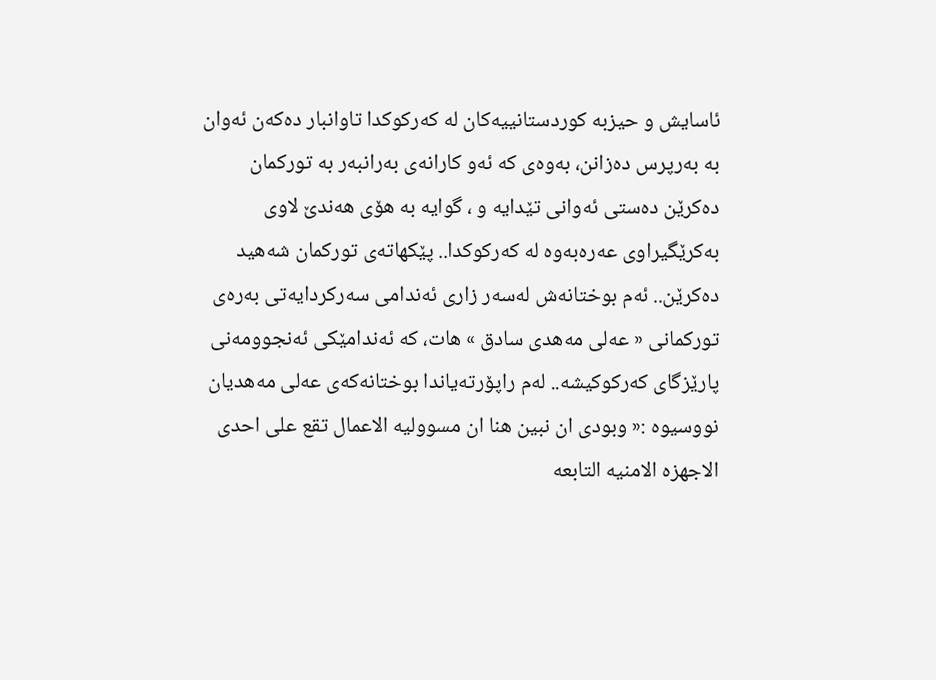ئاسایش و حیزبه‌ كوردستانییه‌كان له‌ كه‌ركوكدا تاوانبار ده‌كه‌ن ئه‌وان به‌ به‌رپرس ده‌زانن، به‌وه‌ی كه‌ ئه‌و كارانه‌ی به‌رانبه‌ر به‌ توركمان ده‌كرێن ده‌ستی ئه‌وانی تێدایه و ، گوایه‌ به‌ هۆی هه‌ندێ لاوی به‌كرێگیراوی عه‌ره‌به‌وه‌ له‌ كه‌ركوكدا.. پێكهاته‌ی توركمان شه‌هید ده‌كرێن.. ئه‌م بوختانه‌ش له‌سه‌ر زاری ئه‌ندامی سه‌ركردایه‌تی به‌ره‌ی توركمانی « عه‌لی مه‌هدی سادق » هات، كه‌ ئه‌ندامێكی ئه‌نجوومه‌نی پارێزگای كه‌ركوكیشه‌.. له‌م راپۆرته‌یاندا بوختانه‌كه‌ی عه‌لی مه‌هدیان نووسیوه‌ :« وبودی ان نبین هنا ان مسوولیه‌ الاعمال تقع علی احدی الاجهزه‌ الامنیه‌ التابعه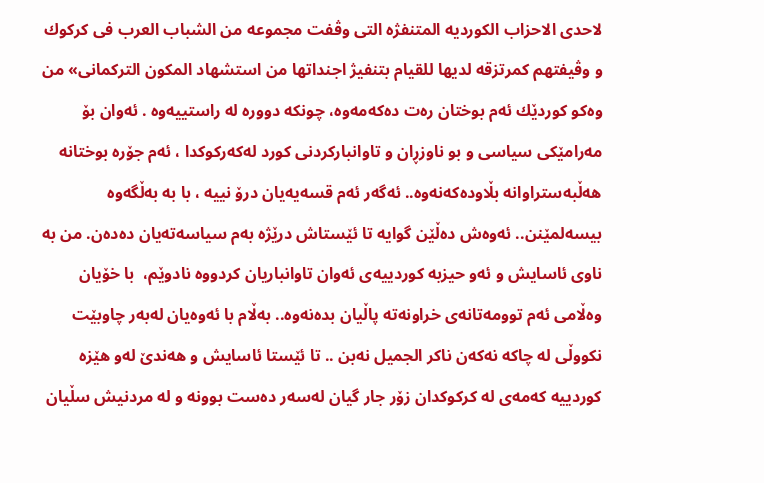لاحدی الاحزاب الكوردیه‌ المتنفژه التی وڤفت مجموعه‌‌‌ من الشباب العرب فی كركوك و وڤیفتهم كمرتزقه‌ لدیها للقیام بتنفیژ اجنداتها من استشهاد المكون التركمانی» من وه‌كو كوردێك ئه‌م بوختان ره‌ت ده‌كه‌مه‌وه‌، چونكه‌ دووره‌ له‌ راستییه‌وه‌ . ئه‌وان بۆ مه‌رامێكی سیاسی و بو ناوزڕان‌ و تاوانباركردنی كورد له‌كه‌ركوكدا ، ئه‌م جۆره‌ بوختانه‌ هه‌ڵبه‌ستراوانه‌ بڵاوده‌كه‌نه‌وه‌.. ئه‌گه‌ر ئه‌م قسه‌یه‌یان درۆ نییه‌ ، با به‌ به‌ڵگه‌وه‌ بیسه‌لمێنن.. ئه‌و‌ه‌ش ده‌ڵێن گوایه‌ تا ئێستاش درێژه‌ به‌م سیاسه‌ته‌یان ده‌ده‌ن. من به‌ ناوی ئاسایش و ئه‌و حیزبه‌ كوردییه‌ی ئه‌وان تاوانباریان كردووه‌ نادوێم،  با خۆیان وه‌ڵامی ئه‌م توومه‌تانه‌ی خراونه‌ته‌ پاڵیان بده‌نه‌وه‌.. به‌ڵام با ئه‌وه‌یان له‌به‌ر چاوبێت نكووڵی له‌ چاكه‌ نه‌كه‌ن ناكر الجمیل نه‌بن .. تا ئێستا ئاسایش و هه‌ندێ له‌و هێزه‌ كوردییه‌ كه‌مه‌ی له‌ كركوكدان زۆر جار گیان له‌سه‌ر ده‌ست بوونه‌ و له‌ مردنیش سڵیان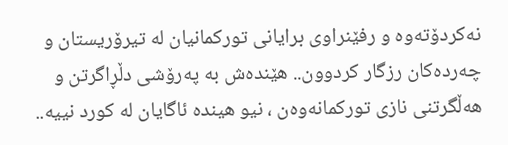نه‌كردۆته‌وه‌ و رفێنراوی برایانی توركمانیان له‌ تیرۆریستان و چه‌رده‌كان رزگار كردوون.. هێنده‌ش به‌ په‌رۆشی دڵڕاگرتن و هه‌ڵگرتنی نازی توركمانه‌وه‌ن ، نیو هینده‌ ئاگایان له‌ كورد نییه‌..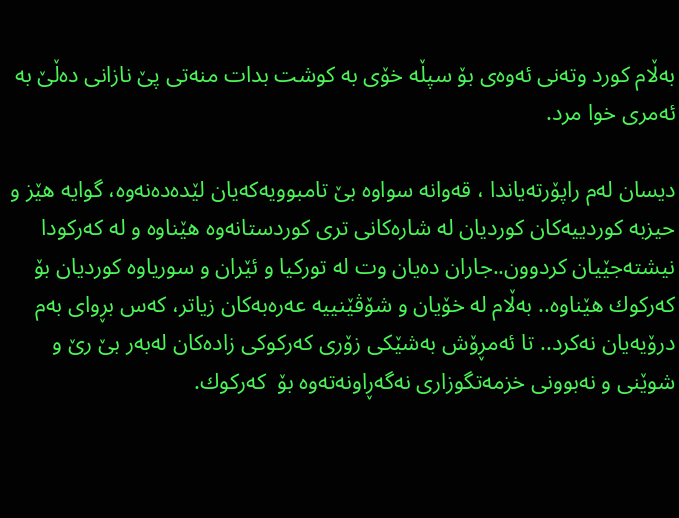به‌ڵام كورد وته‌نی ئه‌وه‌ی بۆ سپڵه‌ خۆی به‌ كوشت بدات منه‌تی پێ نازانی ده‌ڵێ به‌ ئه‌مری خوا مرد.

دیسان له‌م راپۆرته‌یاندا ، قه‌وانه‌ سواوه‌ بێ تامبوویه‌كه‌یان لێده‌ده‌نه‌وه‌، گوایه‌ هێز و حیزبه‌ كوردییه‌كان كوردیان له‌ شاره‌كانی تری كوردستانه‌وه هێناوه‌ و له‌ كه‌ركودا نیشته‌جێیان كردوون..جاران ده‌یان وت له‌ توركیا و ئێران و‌ سوریاوه‌ كوردیان بۆ كه‌ركوك هێناوه‌.. به‌ڵام له‌ خۆیان و شۆڤێنییه‌ عه‌ره‌به‌كان زیاتر، كه‌س بڕوای به‌م درۆیه‌یان نه‌كرد.. تا ئه‌مڕۆش به‌شێكی زۆری كه‌ركوكی زاده‌كان له‌به‌ر بێ رێ و شوێنی و نه‌بوونی خزمه‌تگوزاری نه‌گه‌ڕاونه‌ته‌وه‌ بۆ  كه‌ركوك.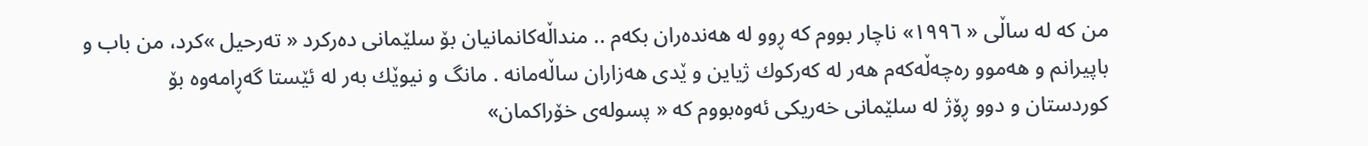من كه‌ له‌ ساڵی « ١٩٩٦» ناچار بووم كه‌ ڕوو له‌ هه‌نده‌ران بكه‌م .. منداڵه‌كانمانیان بۆ سلێمانی ده‌ركرد « ته‌رحیل »كرد، من باب و باپیرانم و هه‌موو ره‌چه‌ڵه‌كه‌م هه‌ر له‌ كه‌ركوك ژیاین و ێدی هه‌زاران ساڵه‌مانه‌ . مانگ و نیوێك به‌ر له‌ ئێستا گه‌ڕامه‌وه‌ بۆ كوردستان و دوو ڕۆژ له‌ سلێمانی خه‌ریكی ئه‌وه‌بووم كه‌ « پسوله‌ی خۆراكمان»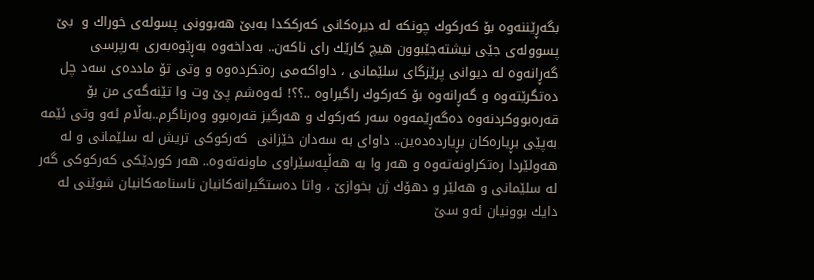بگه‌ڕێننه‌وه‌ بۆ كه‌ركوك چونكه‌ له‌ دیره‌كانی كه‌رككدا به‌بێ هه‌بوونی پسوله‌ی خوراك و  بێ پسووله‌ی جێی نیشته‌جێبوون هیچ كارێك رای ناكه‌ن.. به‌داخه‌وه‌ به‌ڕێوه‌به‌ری به‌رپرسی گه‌ڕانه‌وه‌ له‌ دیوانی پرێزگای سلێمانی ، داواكه‌می ره‌تكرده‌وه‌ و وتی تۆ مادده‌ی سه‌د چل ده‌تگرێته‌وه‌ و گه‌ڕانه‌وه‌ بۆ كه‌ركوك راگیراوه‌ ..؟؟! ئه‌وه‌شم پێ وت وا تێنه‌گه‌ی من بۆ قه‌ره‌بووكردنه‌وه‌ ده‌گه‌ڕێمه‌وه‌ سه‌ر كه‌ركوك و هه‌رگیز قه‌ره‌بوو وه‌رناگرم..به‌ڵام ئه‌و وتی ئێمه‌ به‌پێی بڕیاره‌كان بڕیارده‌ده‌ین.. داوای به‌ سه‌دان خێزانی  كه‌ركوكی تریش له‌ سلێمانی و له‌ هه‌ولێردا ره‌تكراونه‌ته‌وه‌ و هه‌ر وا به‌ هه‌ڵپه‌سێراوی ماونه‌ته‌وه‌.. هه‌ر كوردێكی كه‌ركوكی گه‌ر له‌ سلێمانی و هه‌لێر و دهۆك ژن بخوازێ ، واتا ده‌ستگیرانه‌كانیان ناسنامه‌كانیان شوێنی له‌ دایك بوونیان ئه‌و سێ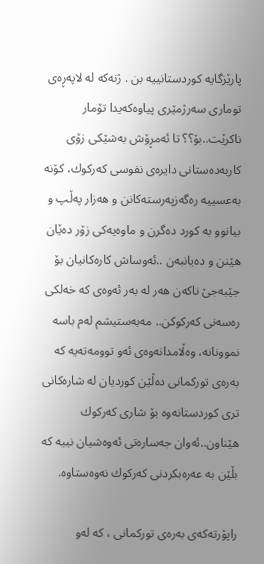پارێزگایه‌ كوردستانییه‌ بن . ژنه‌كه‌ له‌ لاپه‌ڕه‌ی توماری سه‌رژمێری پیاوه‌كه‌یدا تۆمار ناكرێت..بۆ؟؟ تا ئه‌مڕۆش به‌شێكی زۆی كاربه‌ده‌ستانی دایره‌ی نفوسی كه‌ركوك، كۆنه‌ به‌عسییه‌ ره‌گه‌زپه‌رسته‌كانن و هه‌زار په‌ڵپ و بیانوو به‌ كورد ده‌گرن و ماوه‌یه‌كی زۆر ده‌ێان هێنن و ده‌یانبه‌ن ..ئه‌وساش كاره‌كانیان بۆ جێبه‌جێ ناكه‌ن هه‌ر له‌ به‌ر ئه‌وه‌ی كه‌ خه‌لكی ره‌سه‌نی كه‌ركوكن.. مه‌به‌ستیشم له‌م باسه نموونانه‌، وه‌ڵامدانه‌وه‌ی ئه‌و توومه‌ته‌یه‌ كه‌ به‌ره‌ی توركمانی ده‌ڵێن كوردیان له‌ شاره‌كانی تری كوردستانه‌وه‌ بۆ شاری كه‌ركوك هێناون..ئه‌وان جه‌ساره‌تی ئه‌وه‌شیان نییه‌ كه‌ بڵێن به‌ عه‌ره‌بكردنی كه‌ركوك نه‌وه‌ستاوه‌.

راپۆرته‌كه‌ی به‌ره‌ی توركمانی ، كه‌ له‌و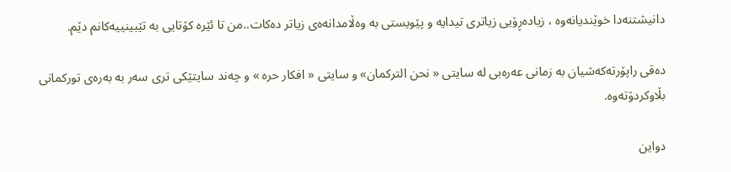دانیشتنه‌دا خوێندیانه‌وه‌ ، زیاده‌ڕۆیی زیاتری تیدایه‌ و پێویستی به‌ وه‌ڵامدانه‌ه‌ی زیاتر ده‌كات..من تا ئێره‌ كۆتایی به‌ تێبینییه‌كانم دێم.

ده‌قی راپۆرته‌كه‌شیان به‌ زمانی عه‌ره‌بی له‌ سایتی « نحن التركمان» و سایتی « افكار حره‌ » و چه‌ند سایتێكی تری سه‌ر به‌ به‌ره‌ی توركمانی بڵاوكردۆته‌وه‌.

دواین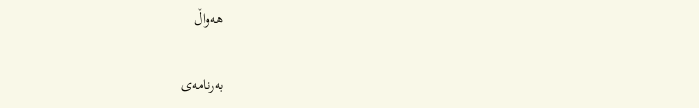هه‌واڵ

به‌رنامه‌ی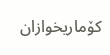کۆماریخوازان